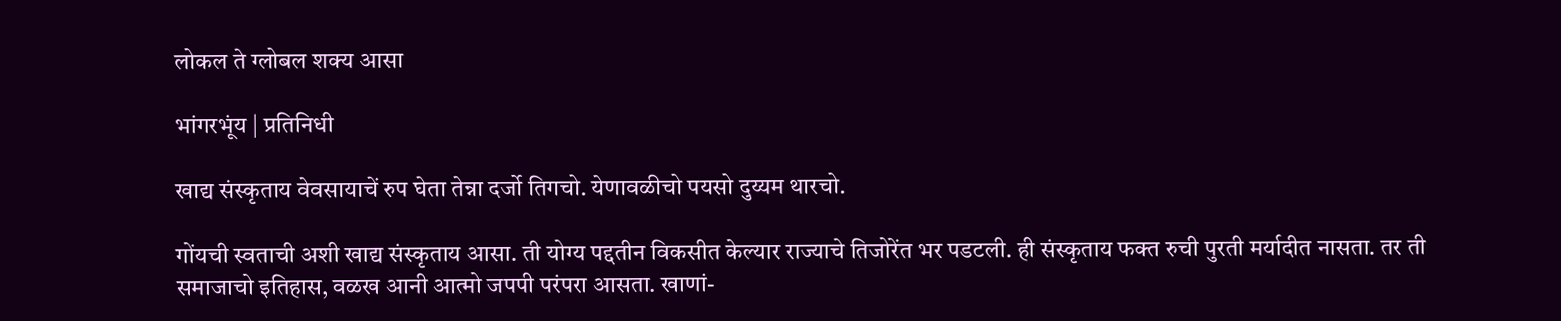लोकल ते ग्लोबल शक्य आसा

भांगरभूंय | प्रतिनिधी

खाद्य संस्कृताय वेवसायाचें रुप घेता तेन्ना दर्जो तिगचो. येणावळीचो पयसो दुय्यम थारचो.

गोंयची स्वताची अशी खाद्य संस्कृताय आसा. ती योग्य पद्दतीन विकसीत केल्यार राज्याचे तिजोरेंत भर पडटली. ही संस्कृताय फक्त रुची पुरती मर्यादीत नासता. तर ती समाजाचो इतिहास, वळख आनी आत्मो जपपी परंपरा आसता. खाणां-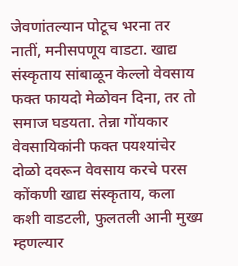जेवणांतल्यान पोटूच भरना तर नातीं, मनीसपणूय वाडटा. खाद्य संस्कृताय सांबाळून केल्लो वेवसाय फक्त फायदो मेळोवन दिना, तर तो समाज घडयता. तेन्ना गोंयकार वेवसायिकांनी फक्त पयश्यांचेर दोळो दवरून वेवसाय करचे परस कोंकणी खाद्य संस्कृताय, कला कशी वाडटली, फुलतली आनी मुख्य म्हणल्यार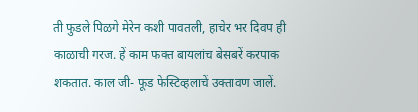ती फुडले पिळगे मेरेन कशी पावतली, हाचेर भर दिवप ही काळाची गरज. हें काम फक्त बायलांच बेसबरें करपाक शकतात. काल जी- फूड फेस्टिव्हलाचें उक्तावण जालें.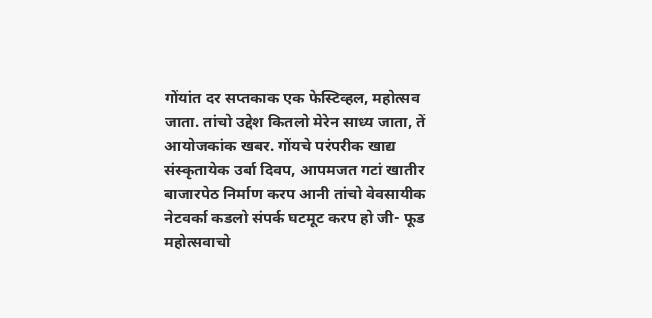गोंयांत दर सप्तकाक एक फेस्टिव्हल, महोत्सव जाता. तांचो उद्देश कितलो मेरेन साध्य जाता, तें आयोजकांक खबर. गोंयचे परंपरीक खाद्य संस्कृतायेक उर्बा दिवप, आपमजत गटां खातीर बाजारपेठ निर्माण करप आनी तांचो वेवसायीक नेटवर्का कडलो संपर्क घटमूट करप हो जी- फूड महोत्सवाचो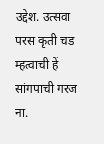उद्देश. उत्सवा परस कृती चड म्हत्वाची हें सांगपाची गरज ना.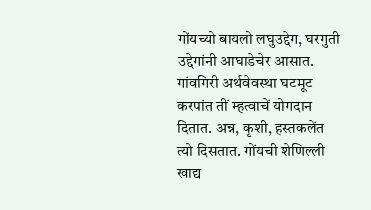गोंयच्यो बायलो लघुउद्देग, घरगुती उद्देगांनी आघाडेचेर आसात. गांवगिरी अर्थवेवस्था घटमूट करपांत तीं म्हत्वाचें योगदान दितात. अन्न, कृशी, हस्तकलेंत त्यो दिसतात. गोंयची शेणिल्ली खाद्य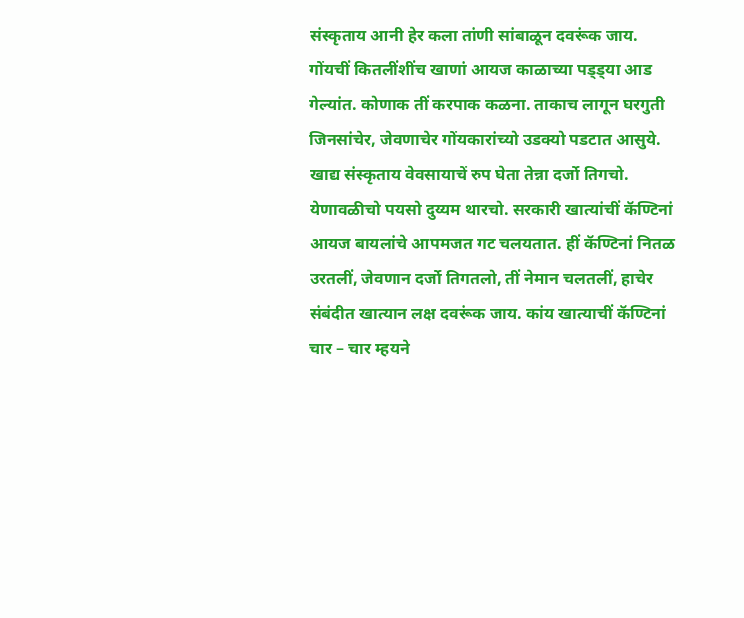संस्कृताय आनी हेर कला तांणी सांबाळून दवरूंक जाय. गोंयचीं कितलींशींच खाणां आयज काळाच्या पड्ड्या आड गेल्यांत. कोणाक तीं करपाक कळना. ताकाच लागून घरगुती जिनसांचेर, जेवणाचेर गोंयकारांच्यो उडक्यो पडटात आसुये. खाद्य संस्कृताय वेवसायाचें रुप घेता तेन्ना दर्जो तिगचो. येणावळीचो पयसो दुय्यम थारचो. सरकारी खात्यांचीं कॅण्टिनां आयज बायलांचे आपमजत गट चलयतात. हीं कॅण्टिनां नितळ उरतलीं, जेवणान दर्जो तिगतलो, तीं नेमान चलतलीं, हाचेर संबंदीत खात्यान लक्ष दवरूंक जाय. कांय खात्याचीं कॅण्टिनां चार – चार म्हयने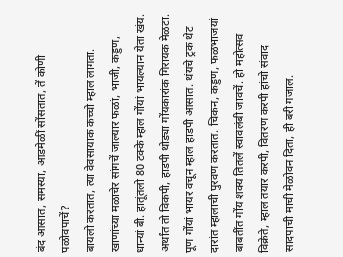बंद आसात, समस्या, आडमेळीं सोंसतात, तें कोणी पळोवपाचें?
बायलो करतात, त्या वेवसायाक कच्चो म्हाल लागता. खाणांच्या मळाचेर सांगचें जाल्यार फळां, भाजी, कड्डण, धान्यां बी. हातूंतलो 80 टक्के म्हाल गोंयां भायल्यान येता खंय. अर्थांत तो विकपी, हाडपी थोड्या गोंयकारांक गिरायक मेळटा. पूण गोंयां भायर वचून म्हाल हाडपी आसात. थंयचे ट्रक थेट दारांत म्हालाची पुरवण करतात. चिकन, कड्डण, फळभाजयां बाबतींत गोंय शक्य तितलें स्वावलंबी जावचें. हो महोत्सव विक्रेते, म्हाल तयार करपी, वितरण करपी हांचो संवाद सादपाची माची मेळोवन दिता, ही बरी गजाल.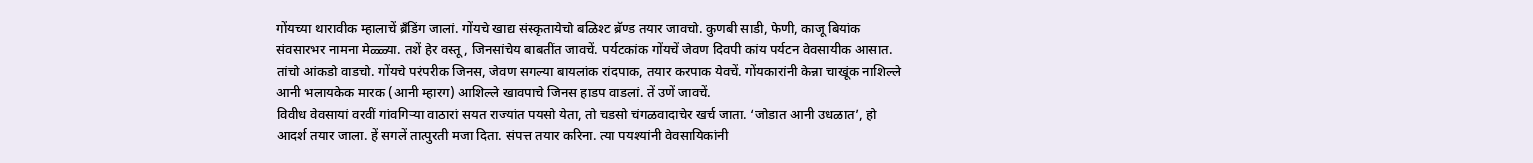गोंयच्या थारावीक म्हालाचें ब्रँडिंग जालां. गोंयचे खाद्य संस्कृतायेचो बळिश्ट ब्रॅण्ड तयार जावचो. कुणबी साडी, फेणी, काजू बियांक संवसारभर नामना मेळ्ळ्या. तशें हेर वस्तू, जिनसांचेय बाबतींत जावचें. पर्यटकांक गोंयचें जेवण दिवपी कांय पर्यटन वेवसायीक आसात. तांचो आंकडो वाडचो. गोंयचे परंपरीक जिनस, जेवण सगल्या बायलांक रांदपाक, तयार करपाक येवचें. गोंयकारांनी केन्ना चाखूंक नाशिल्ले आनी भलायकेक मारक (आनी म्हारग) आशिल्ले खावपाचे जिनस हाडप वाडलां. तें उणें जावचें.
विवीध वेवसायां वरवीं गांवगिऱ्या वाठारां सयत राज्यांत पयसो येता, तो चडसो चंगळवादाचेर खर्च जाता. ‘जोडात आनी उधळात’, हो आदर्श तयार जाला. हें सगलें तात्पुरती मजा दिता. संपत्त तयार करिना. त्या पयश्यांनी वेवसायिकांनी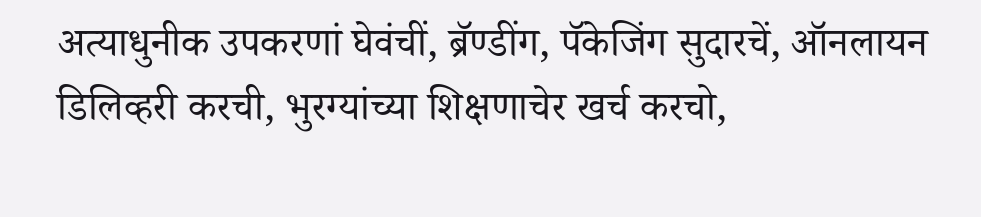अत्याधुनीक उपकरणां घेवंचीं, ब्रॅण्डींग, पॅकेजिंग सुदारचें, ऑनलायन डिलिव्हरी करची, भुरग्यांच्या शिक्षणाचेर खर्च करचो,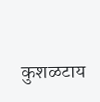कुशळटाय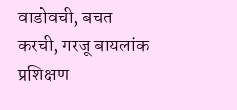वाडोवची, बचत करची, गरजू बायलांक प्रशिक्षण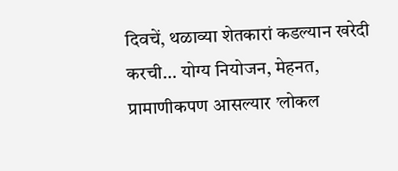दिवचें, थळाव्या शेतकारां कडल्यान खरेदी करची… योग्य नियोजन, मेहनत, प्रामाणीकपण आसल्यार ’लोकल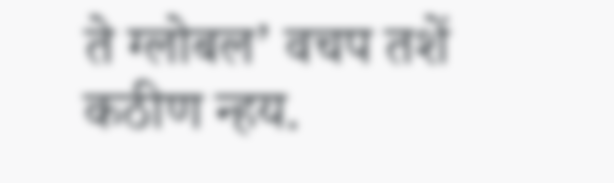ते ग्लोबल’ वचप तशें कठीण न्हय.